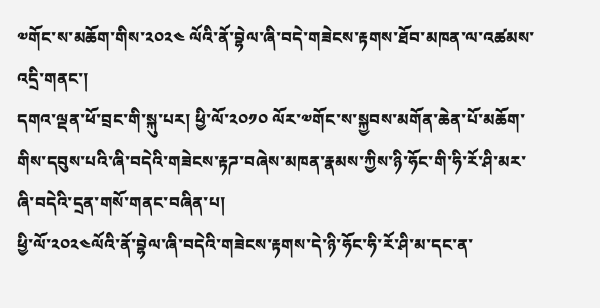༧གོང་ས་མཆོག་གིས་༢༠༢༤ ལོའི་ནོ་བྷེལ་ཞི་བདེ་གཟེངས་རྟགས་ཐོབ་མཁན་ལ་འཚམས་འདྲི་གནང་།
དགའ་ལྡན་ཕོ་བྲང་གི་སྐུ་པར། ཕྱི་ལོ་༢༠༡༠ ལོར་༧གོང་ས་སྐྱབས་མགོན་ཆེན་པོ་མཆོག་གིས་དབུས་པའི་ཞི་བདེའི་གཟེངས་རྟཌ་བཞེས་མཁན་རྣམས་ཀྱིས་ཉི་ཧོང་གི་ཧི་རོ་ཤི་མར་ཞི་བདེའི་དྲན་གསོ་གནང་བཞིན་པ།
ཕྱི་ལོ་༢༠༢༤ལོའི་ནོ་བྷེལ་ཞི་བདེའི་གཟེངས་རྟགས་དེ་ཉི་ཧོང་ཧི་རོ་ཤི་མ་དང་ན་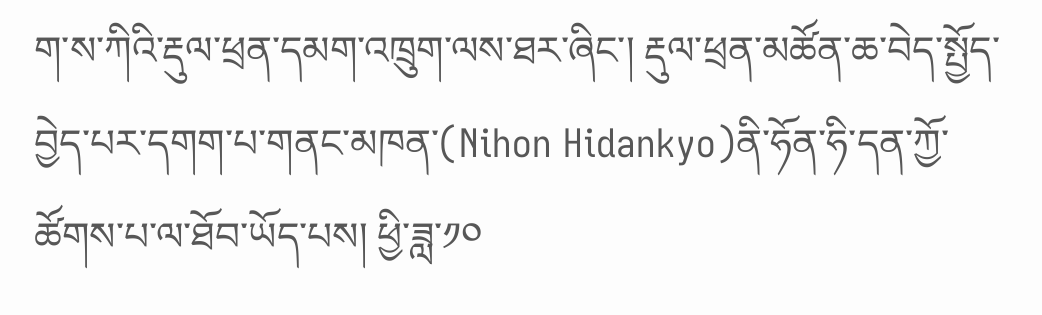ག་ས་ཀིའི་རྡུལ་ཕྲན་དམག་འཁྲུག་ལས་ཐར་ཞིང་། རྡུལ་ཕྲན་མཚོན་ཆ་བེད་སྤྱོད་བྱེད་པར་དགག་པ་གནང་མཁན་(Nihon Hidankyo)ནི་ཧོན་ཧི་དན་ཀྱོ་ཚོགས་པ་ལ་ཐོབ་ཡོད་པས། ཕྱི་ཟླ་༡༠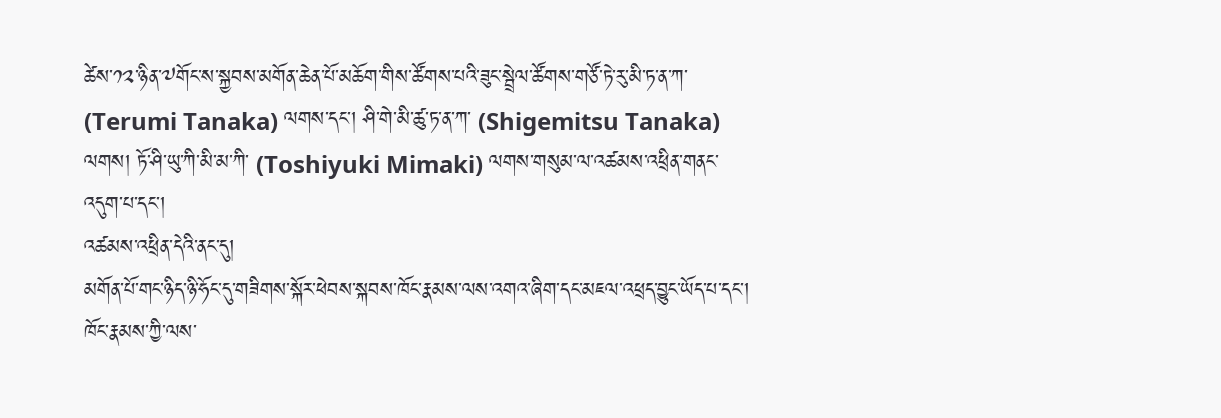ཚེས་༡༢་ཉིན་༧གོང་ས་སྐྱབས་མགོན་ཆེན་པོ་མཆོག་གིས་ཚོགས་པའི་ཟུང་སྦྲེལ་ཚོགས་གཙོ་ཏེ་རུ་མི་ཏ་ན་ཀ་ (Terumi Tanaka) ལགས་དང་། ཤི་གེ་མི་ཚུ་ཏ་ན་ཀ་ (Shigemitsu Tanaka) ལགས། ཏོ་ཤི་ཡུ་ཀི་མི་མ་ཀི་ (Toshiyuki Mimaki) ལགས་གསུམ་ལ་འཚམས་འཕྲིན་གནང་འདུག་པ་དང་།
འཚམས་འཕྲིན་དེའི་ནང་དུ།
མགོན་པོ་གང་ཉིད་ཉི་ཧོང་དུ་གཟིགས་སྐོར་ཕེབས་སྐབས་ཁོང་རྣམས་ལས་འགའ་ཞིག་དང་མཇལ་འཕྲད་བྱུང་ཡོད་པ་དང་། ཁོང་རྣམས་ཀྱི་ལས་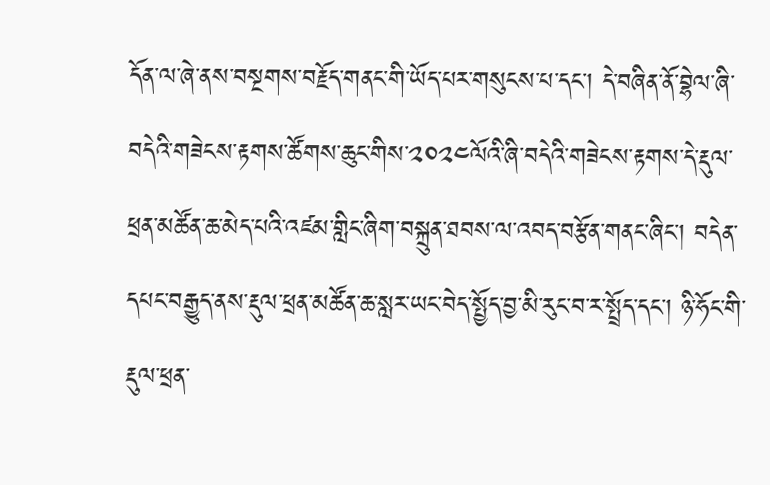དོན་ལ་ཞེ་ནས་བསྔགས་བརྗོད་གནང་གི་ཡོད་པར་གསུངས་པ་དང་། དེ་བཞིན་ནོ་བྷེལ་ཞི་བདེའི་གཟེངས་རྟགས་ཚོགས་ཆུང་གིས་༢༠༢༤ལོའི་ཞི་བདེའི་གཟེངས་རྟགས་དེ་རྡུལ་ཕྲན་མཚོན་ཆ་མེད་པའི་འཛམ་གླིང་ཞིག་བསྐྲུན་ཐབས་ལ་འབད་བརྩོན་གནང་ཞིང་། བདེན་དཔང་བརྒྱུད་ནས་རྡུལ་ཕྲན་མཚོན་ཆ་སླར་ཡང་བེད་སྤྱོད་བྱ་མི་རུང་བ་ར་སྤྲོད་དང་། ཉི་ཧོང་གི་རྡུལ་ཕྲན་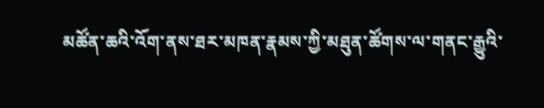མཚོན་ཆའི་འོག་ནས་ཐར་མཁན་རྣམས་ཀྱི་མཐུན་ཚོགས་ལ་གནང་རྒྱུའི་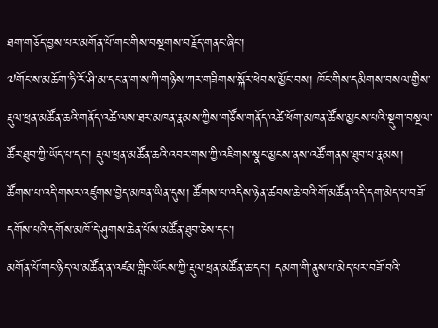ཐག་གཅོད་བྱས་པར་མགོན་པོ་གང་གིས་བསྔགས་བརྗོད་གནང་ཞིང་།
༧གོང་ས་མཆོག་ཧི་རོ་ཤི་མ་དང་ན་ག་ས་ཀི་གཉིས་ཀར་གཟིགས་སྐོར་ཕེབས་མྱོང་བས། ཁོང་གིས་དམིགས་བསལ་གྱིས་རྡུལ་ཕྲན་མཚོན་ཆའི་གནོད་འཚེ་ལས་ཐར་མཁན་རྣམས་ཀྱིས་གཙོས་གནོད་འཚེ་ཕོག་མཁན་ཚོས་མྱངས་པའི་སྡུག་བསྔལ་ཚོར་ཐུབ་ཀྱི་ཡོད་པ་དང་། རྡུལ་ཕྲན་མཚོན་ཆའི་འབར་གས་ཀྱི་འཇིགས་སྣང་མྱངས་ནས་འཚོ་གནས་ཐུབ་པ་རྣམས། ཚོགས་པ་འདི་གསར་འཛུགས་བྱེད་མཁན་ཡིན་དུས། ཚོགས་པ་འདིས་ཉེན་ཚབས་ཆེ་བའི་གོ་མཚོན་འདི་དག་མེད་པ་བཟོ་དགོས་པའི་དགོས་མཁོ་དེ་ཤུགས་ཆེན་པོས་མཚོན་ཐུབ་ཅེས་དང་།
མགོན་པོ་གང་ཉིད་ལ་མཚོན་ན་འཛམ་གླིང་ཡོངས་ཀྱི་རྡུལ་ཕྲན་མཚོན་ཆ་དང་། དམག་གི་ནུས་པ་མེད་པར་བཟོ་བའི་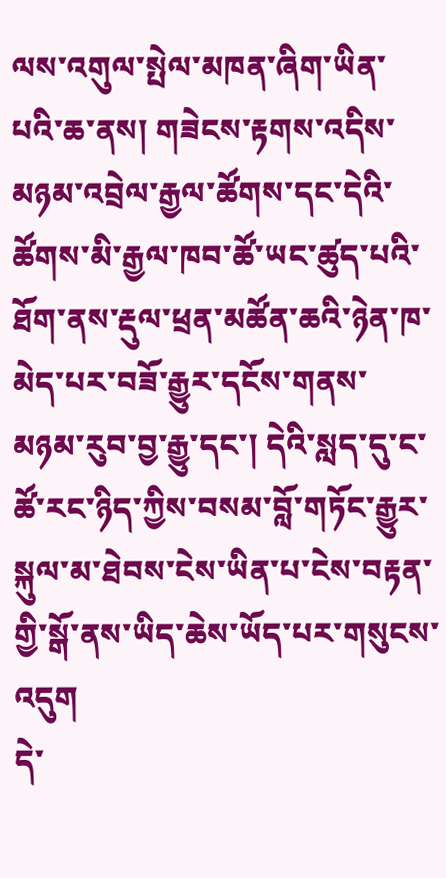ལས་འགུལ་སྤེལ་མཁན་ཞིག་ཡིན་པའི་ཆ་ནས། གཟེངས་རྟགས་འདིས་མཉམ་འབྲེལ་རྒྱལ་ཚོགས་དང་དེའི་ཚོགས་མི་རྒྱལ་ཁབ་ཚོ་ཡང་ཚུད་པའི་ཐོག་ནས་རྡུལ་ཕྲན་མཚོན་ཆའི་ཉེན་ཁ་མེད་པར་བཟོ་རྒྱུར་དངོས་གནས་མཉམ་རུབ་བྱ་རྒྱུ་དང་། དེའི་སླད་དུ་ང་ཚོ་རང་ཉིད་ཀྱིས་བསམ་བློ་གཏོང་རྒྱུར་སྐུལ་མ་ཐེབས་ངེས་ཡིན་པ་ངེས་བརྟན་གྱི་སྒོ་ནས་ཡིད་ཆེས་ཡོད་པར་གསུངས་འདུག
དེ་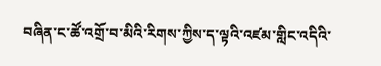བཞིན་ང་ཚོ་འགྲོ་བ་མིའི་རིགས་ཀྱིས་ད་ལྟའི་འཛམ་གླིང་འདིའི་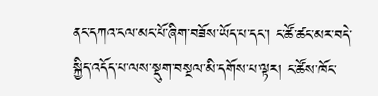ནང་དཀའ་ངལ་མང་པོ་ཞིག་བཟོས་ཡོད་པ་དང་། ང་ཚོ་ཚང་མར་བདེ་སྐྱིད་འདོད་པ་ལས་སྡུག་བསྔལ་མི་དགོས་པ་ལྟར། ང་ཚོས་ཁོང་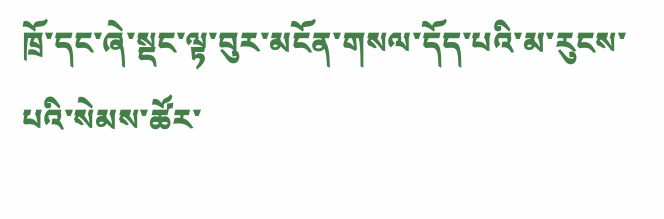ཁྲོ་དང་ཞེ་སྡང་ལྟ་བུར་མངོན་གསལ་དོད་པའི་མ་རུངས་པའི་སེམས་ཚོར་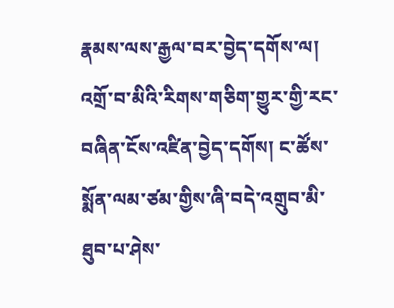རྣམས་ལས་རྒྱལ་བར་བྱེད་དགོས་ལ། འགྲོ་བ་མིའི་རིགས་གཅིག་གྱུར་གྱི་རང་བཞིན་ངོས་འཛིན་བྱེད་དགོས། ང་ཚོས་སྨོན་ལམ་ཙམ་གྱིས་ཞི་བདེ་འགྲུབ་མི་ཐུབ་པ་ཤེས་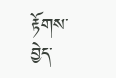རྟོགས་བྱེད་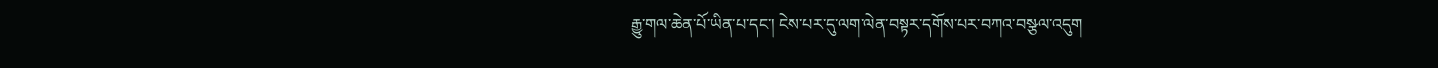རྒྱུ་གལ་ཆེན་པོ་ཡིན་པ་དང་། ངེས་པར་དུ་ལག་ལེན་བསྟར་དགོས་པར་བཀའ་བསྩལ་འདུག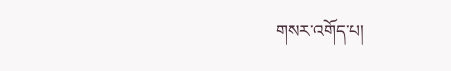གསར་འགོད་པ།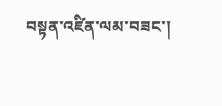བསྟན་འཛིན་ལམ་བཟང་།